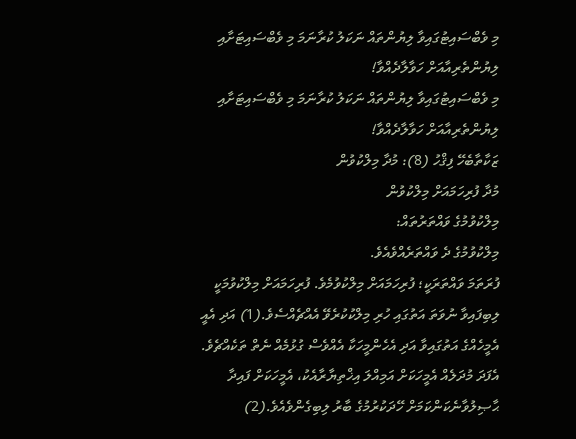މި ވެބްސައިޓުގައިވާ ލިޔުންތައް ނަކަލު ކުރާނަމަ މި ވެބްސައިޓަށާއި ލިޔުންތެރިއާއަށް ހަވާލާދެއްވާ!
މި ވެބްސައިޓުގައިވާ ލިޔުންތައް ނަކަލު ކުރާނަމަ މި ވެބްސައިޓަށާއި ލިޔުންތެރިއާއަށް ހަވާލާދެއްވާ!
ޒަކާތާބެހޭ ފިޤްހު (8): މުދާ މިލްކުވުން
މުދާ ފުރިހަމައަށް މިލްކުވުން
މިލްކުވުމުގެ ވައްތަރުތައް:
މިލްކުވުމުގެ ދެ ވައްތަރެއްވެއެވެ.
ފުރަތަމަ ވައްތަރަކީ؛ ފުރިހަމައަށް މިލްކުވުމެވެ. ފުރިހަމައަށް މިލްކުވުމަކީ ލިބިފައިވާ ނުވަތަ އަތުގައި ހުރި މިލްކުކުރެވޭ އެއްޗެއްސެވެ.(1) އަދި އެއީ އެމީހެއްގެ އަތުގައިވާ އަދި އެހެންމީހަކާ އެއްވެސް ގުޅުމެއް ނެތް ތަކެއްޗެވެ. އެފަދަ މުދަލެއް އެމީހަކަށް އަމިއްލަ އިޚްތިޔާރާއެކު، އެމީހަކަށް ފައިދާ ޙާޞިލުވާނެކަންކަމަށް ހޭދަކުރުމުގެ ބާރު ލިބިގެންވެއެވެ.(2)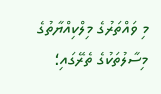މި ވައްތަރުގެ މިލްކިއްޔާތުގެ މިސާލުތަކުގެ ތެރޭގައި؛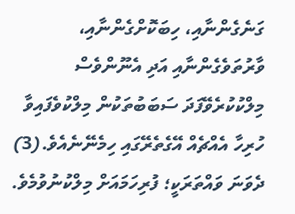ގަނެގެންނާއި، ހިބަކޮށްގެންނާއި، ވާރުތަވެގެންނާއި އަދި އެނޫންވެސް މިލްކުކުރެވޭފަދަ ސަބަބުތަކުން މިލްކުވެފައިވާ ހުރިހާ އެއްޗެއް އޭގެތެރޭގައި ހިމެނޭނެއެވެ.(3)
ދެވަނަ ވައްތަރަކީ؛ ފުރިހަމައަށް މިލްކުނުވުމެވެ.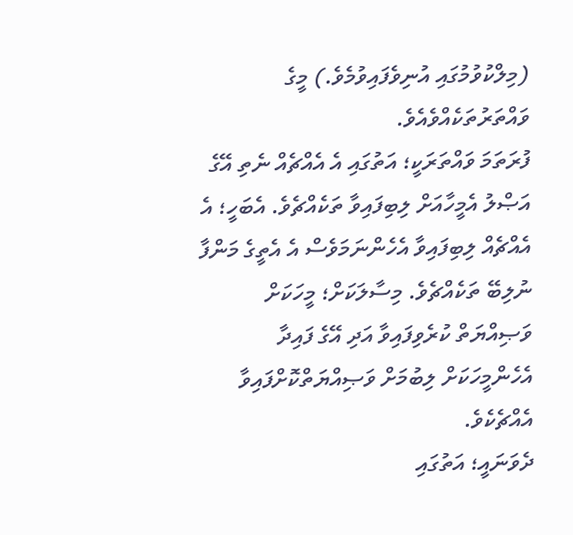(މިލްކުވުމުގައި އުނިވެފައިވުމެވެ.) މީގެ ވައްތަރުތަކެއްވެއެވެ.
ފުރަތަމަ ވައްތަރަކީ؛ އަތުގައި އެ އެއްޗެއް ނެތި އޭގެ އަޞްލު އެމީހާއަށް ލިބިފައިވާ ތަކެއްޗެވެ. އެބަހީ؛ އެ އެއްޗެއް ލިބިފައިވާ އެހެންނަމަވެސް އެ އެތީގެ މަންފާ ނުލިބޭ ތަކެއްޗެވެ. މިސާލަކަށް؛ މީހަކަށް ވަޞިއްޔަތް ކުރެވިފައިވާ އަދި އޭގެ ފައިދާ އެހެންމީހަކަށް ލިބުމަށް ވަޞިއްޔަތްކޮށްފައިވާ އެއްޗެކެވެ.
ދެވަނައީ؛ އަތުގައި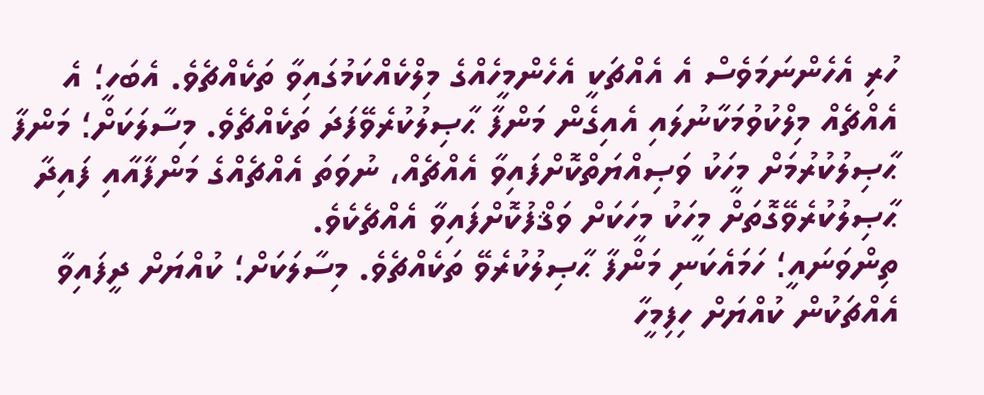ހުރި އެހެންނަމަވެސް އެ އެއްޗަކީ އެހެންމީހެއްގެ މިލްކެއްކަމުގައިވާ ތަކެއްޗެވެ. އެބަހީ؛ އެ އެއްޗެއް މިލްކުވުމަކާނުލައި އެއިގެން މަންފާ ޙާޞިލުކުރެވޭފަދަ ތަކެއްޗެވެ. މިސާލަކަށް؛ މަންފާ ޙާޞިލުކުރުމަށް މީހަކު ވަޞިއްޔަތްކޮށްފައިވާ އެއްޗެއް، ނުވަތަ އެއްޗެއްގެ މަންފާއާއި ފައިދާ ޙާޞިލުކުރެވޭގޮތަށް މީހަކު މީހަކަށް ވަޤްފުކޮށްފައިވާ އެއްޗެކެވެ.
ތިންވަނައީ؛ ހަމައެކަނި މަންފާ ޙާޞިލުކުރެވޭ ތަކެއްޗެވެ. މިސާލަކަށް؛ ކުއްޔަށް ދީފައިވާ އެއްޗަކުން ކުއްޔަށް ހިފިމީހާ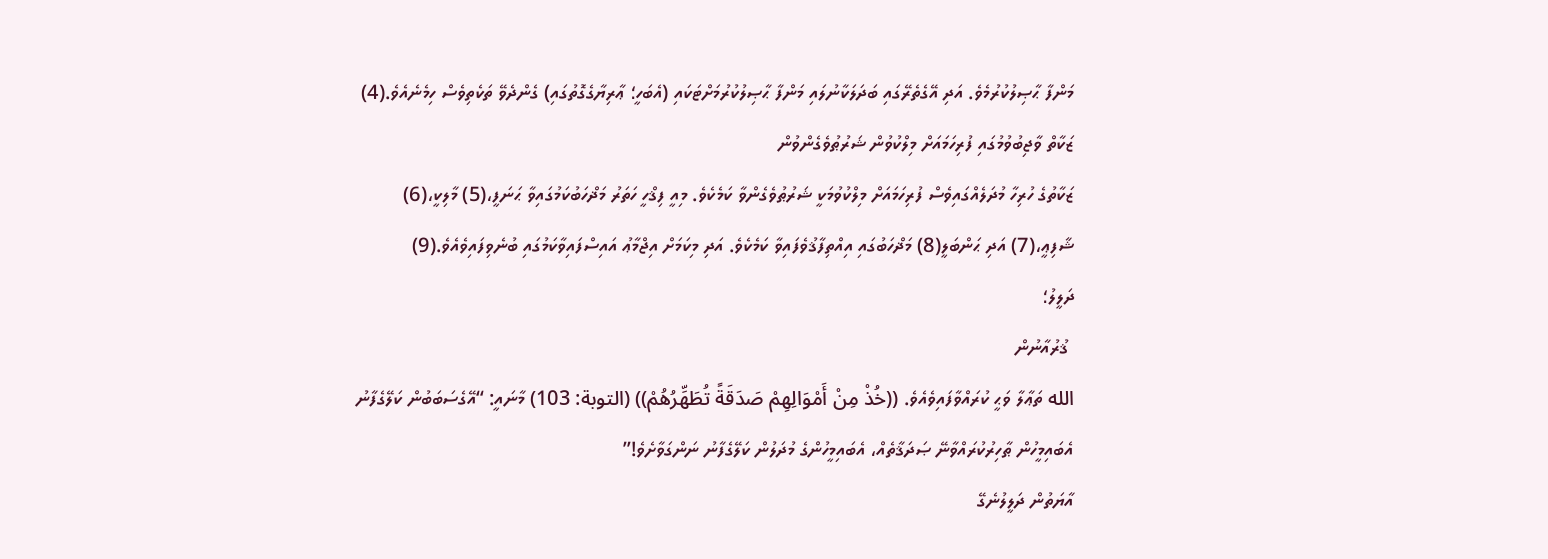މަންފާ ޙާޞިލުކުރުމެވެ. އަދި އޭގެތެރޭގައި ބަދަލަކާނުލައި މަންފާ ޙާޞިލުކުރުމަށްޓަކައި (އެބަހީ؛ ޢާރިޔާގެގޮތުގައި) ގެންދެވޭ ތަކެތިވެސް ހިމެނެއެވެ.(4)
ޒަކާތް ވާޖިބުވުމުގައި ފުރިހަމައަށް މިލްކުވުން ޝަރުޠުވެގެންވުން
ޒަކާތުގެ ހުރިހާ މުދަލެއްގައިވެސް ފުރިހަމައަށް މިލްކުވުމަކީ ޝަރުޠުވެގެންވާ ކަމެކެވެ. މިއީ ފިޤްހީ ހަތަރު މަޛްހަބުކަމުގައިވާ ޙަނަފީ،(5) މާލިކީ،(6) ޝާފިޢީ،(7) އަދި ޙަންބަލީ(8) މަޛްހަބުގައި އިއްތިފާޤުވެފައިވާ ކަމެކެވެ. އަދި މިކަމަށް އިޖްމާޢު އައިސްފައިވާކަމުގައި ބުނެވިފައިވެއެވެ.(9)
ދަލީލު؛
 ޤުރުއާނުން
الله ތަޢާލާ ވަޙީ ކުރައްވާފައިވެއެވެ. ((خُذْ مِنْ أَمْوَالِهِمْ صَدَقَةً تُطَهِّرُ‌هُمْ)) (التوبة: 103) މާނައީ: “އޭގެސަބަބުން ކަލޭގެފާނު އެބައިމީހުން ޠާހިރުކުރައްވާނޭ ޞަދަޤާތެއް، އެބައިމީހުންގެ މުދަލުން ކަލޭގެފާނު ނަންގަވާށެވެ!”
އާޔަތުން ދަލީލުނެގޭ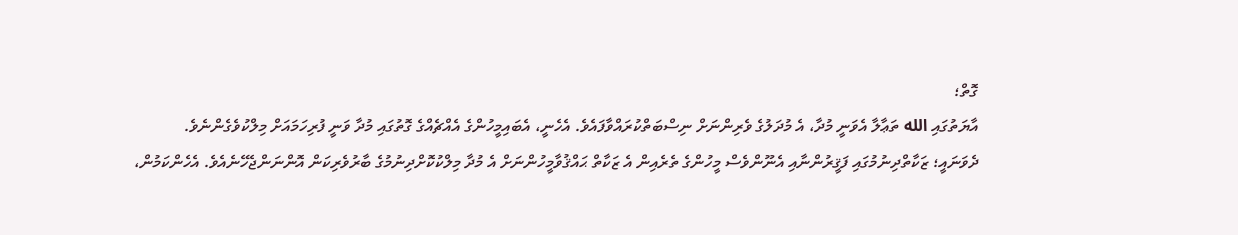ގޮތް؛
އާޔަތުގައި الله ތަޢާލާ އެވަނީ މުދާ، އެ މުދަލުގެ ވެރިންނަށް ނިސްބަތްކުރައްވާފައެވެ. އެހެނީ، އެބައިމީހުންގެ އެއްޗެއްގެ ގޮތުގައި މުދާ ވަނީ ފުރިހަމައަށް މިލްކުވެގެންނެވެ.
ދެވަނައީ؛ ޒަކާތްދިނުމުގައި ފަޤީރުންނާއި އެނޫންވެސް މީހުންގެ ތެރެއިން އެ ޒަކާތް ޙައްޤުވާމީހުންނަށް އެ މުދާ މިލްކުކޮށްދިނުމުގެ ބާރުވެރިކަން އޮންނަންޖެހޭނެއެވެ. އެހެންކަމުން،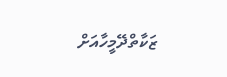ޒަކާތްދޭމީހާއަށް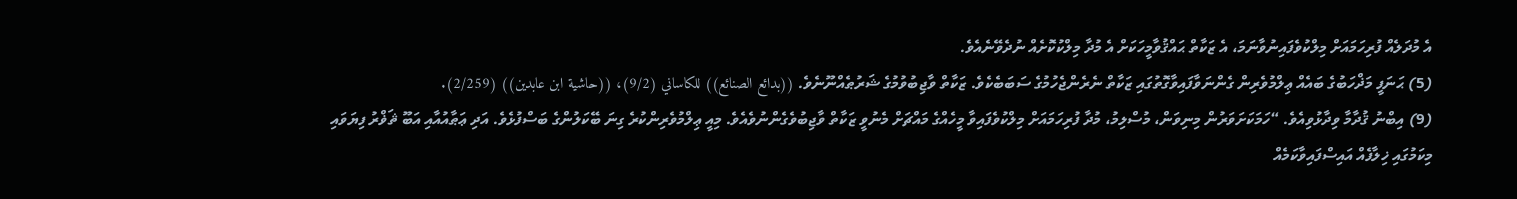އެ މުދަލެއް ފުރިހަމައަށް މިލްކުވެފައިނުވާނަމަ، އެ ޒަކާތް ޙައްޤުވާމީހަކަށް އެ މުދާ މިލްކުކޮށެއް ނުދެވޭނެއެވެ.
(5) ޙަނަފީ މަޛްހަބުގެ ބައެއް ޢިލްމުވެރިން ގެންނަވާފައިވާގޮތުގައި ޒަކާތް ނެރެންޖެހުމުގެ ސަބަބެކެވެ. ޒަކާތް ވާޖިބުވުމުގެ ޝަރުޠެއްނޫނެވެ. ((بدائع الصنائع)) للكاساني (9/2)، ((حاشية ابن عابدين)) (2/259).
(9) އިބްނު ޤުދާމާ ވިދާޅުވިއެވެ. “ހަމަކަށަވަރުން މިނިވަން، މުސްލިމު، މުދާ ފުރިހަމައަށް މިލްކުވެފައިވާ މީހެއްގެ މައްޗަށް މެނުވީ ޒަކާތް ވާޖިބުވެގެންނުވެއެވެ. މިއީ ޢިލްމުވެރިންކުރެ ގިނަ ބޭކަލުންގެ ބަސްފުޅެވެ. އަދި ޢަޠާއުއާއި އަބޫ ޘަޥްރު ފިޔަވައި މިކަމުގައި ޚިލާފެއް އައިސްފައިވާކަމެއް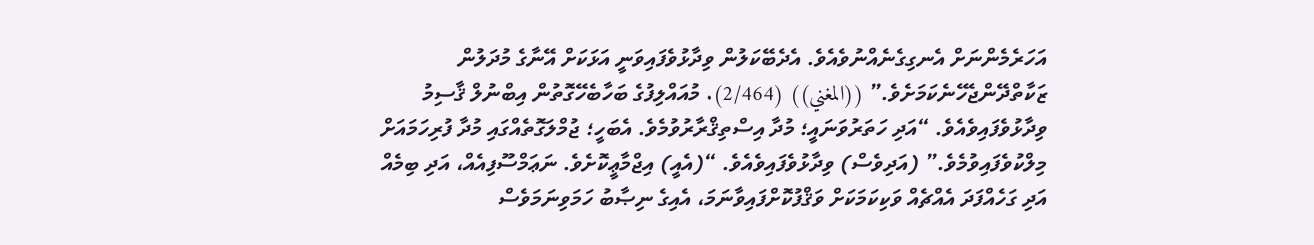އަހަރެމެންނަށް އެނގިގެނެއްނުވެއެވެ. އެދެބޭކަލުން ވިދާޅުވެފައިވަނީ އަޅަކަށް އޭނާގެ މުދަލުން ޒަކާތްދޭންޖެހޭނެކަމަށެވެ.” ((المغني)) (2/464). މުއައްލިފުގެ ބަހާބެހޭގޮތުން އިބްނުލް ޤާސިމު ވިދާޅުވެފައިވެއެވެ. “އަދި ހަތަރުވަނައީ؛ މުދާ އިސްތިޤްރާރުވުމެވެ. އެބަހީ؛ ޖުމްލަގޮތެއްގައި މުދާ ފުރިހަމައަށް މިލްކުވެފައިވުމެވެ.” (އަދިވެސް) ވިދާޅުވެފައިވެއެވެ. “(އެއީ) އިޖްމާޢީކޮށެވެ. ނަޢަމްސޫފިއެއް، އަދި ބިމެއް އަދި ގަހެއްފަދަ އެއްޗެއް ވަކިކަމަކަށް ވަޤްފުކޮށްފައިވާނަމަ، އެއިގެ ނިޞާބު ހަމަވިނަމަވެސް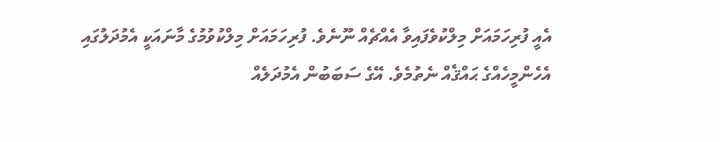އެއީ ފުރިހަމައަށް މިލްކުވެފައިވާ އެއްޗެއް ނޫނެވެ. ފުރިހަމައަށް މިލްކުވުމުގެ މާނައަކީ އެމުދަލުގައި އެހެންމީހެއްގެ ޙައްޤެއް ނެތުމެވެ. އޭގެ ސަބަބުން އެމުދަލެއް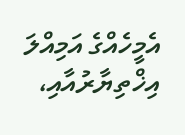އެމީހެއްގެ އަމިއްލަ އިޚްތިޔާރުއާއި،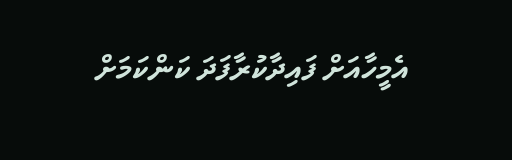އެމީހާއަށް ފައިދާކުރާފަދަ ކަންކަމަށް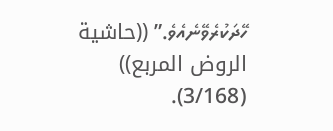ހޭދަކުރެވޭނެއެވެ.” ((حاشية الروض المربع)) (3/168).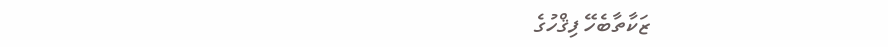ޒަކާތާބެހޭ ފިޤްހުގެ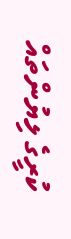ކުރީގެ ލިޔުންތައް